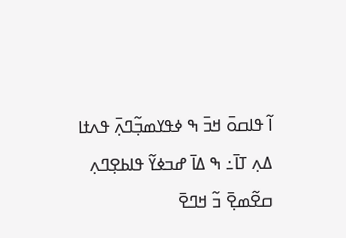ߊ߬ ߟߊߛߋ߫ ߞߏ߫ ߒ ߦߟߌߘߏ߲߬ߣߍ߲߫ ߟߍߙߊ ߡߍ߲ ߠߊ߫߸ ߒ ߡߊ߫ ߝߏߦߌ߬ ߟߊߕߐ߲ߣߍ߲ ߛߐ߬ߘߐ߲߫ ߏ߬ ߞߣߐ߫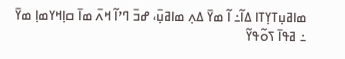ߘߊߥߎ߲ߠߌ߲ߠߊ ߡߊ߬߸ ߊ߬ ߘߌ߫ ߡߍ߲ ߘߊߥߎ߲߫، ߝߏ߫ ߣߴߊ߬ ߞߍ߫ ߘߊ߫ ߛߊ߲ߞߌߘߊ߲ ߘߌ߫ ߸ ߥߟߊ߫ ߖߋ߬ߟߌ߬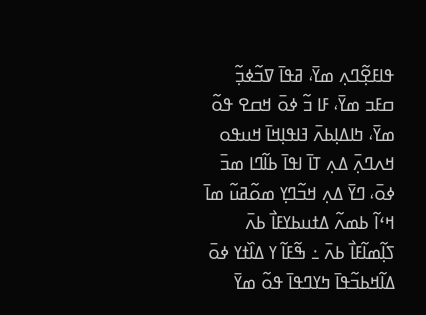ߟߊߓߐ߲߬ߣߍ߲ ߘߌ߫، ߥߟߊ߫ ߜߏ߬ߦߏ߲߬ ߛߓߏ ߘߌ߫، ߓߊ ߏ߬ ߦߋ߫ ߞߛߐ ߟߋ߬ ߘߌ߫، ߤߊߡߊ߲ߕߍ߫ ߔߊߟߊ߲ߞߊ߫ ߞߎߟߋ ߞߍߣߍ߲߫ ߡߍ߲ ߠߊ߫ ߊߟߊ߫ ߕߊ߬ߣߊ ߘߏ߫ ߦߋ߫، ߣߌ߫ ߡߍ߲ ߞߏ߬ߣߌ߲ ߘߋ߬ߥߎ߬ ߘߊ߫ ߞߵߊ߬ ߕߘߍ߬ ߡߙߎߕߌߓߊ߯ ߕߍ߫ ߖߊ߲߬ߘߊ߬ߓߊ߯ ߕߍ߫ ߸ ߒ߬ߓߊ߬ ߌ ߡߊ߰ߙߌ ߦߋ߫ ߡߊ߬ߞߕߏ߬ߟߊ߫ ߤߌߣߟߊ߫ ߟߋ߬ ߘߌ߫